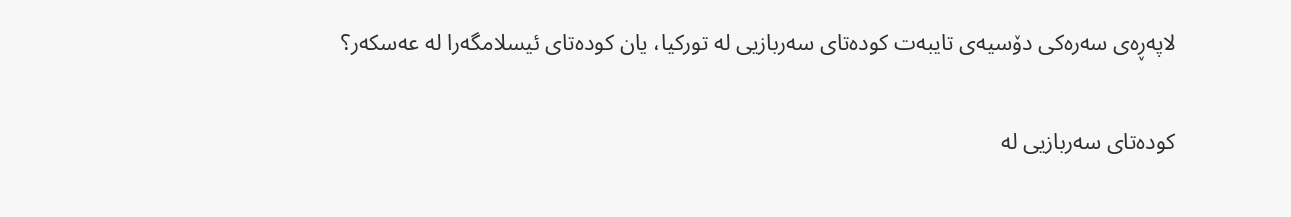لاپەڕەی سەرەکی دۆسیەی تایبەت كوده‌تای سه‌ربازیی له‌ توركیا، یان كوده‌تای ئیسلامگه‌را له‌ عه‌سكه‌ر؟

كوده‌تای سه‌ربازیی له‌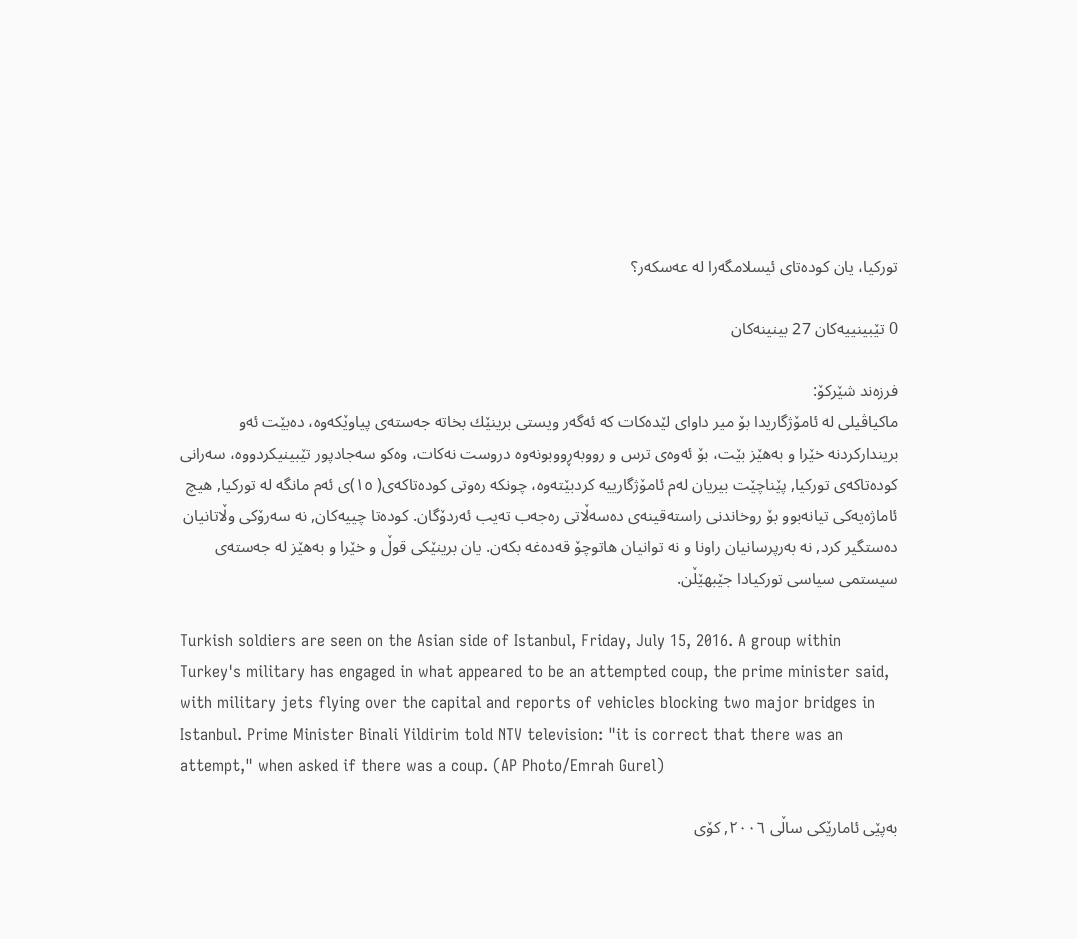توركیا، یان كوده‌تای ئیسلامگه‌را له‌ عه‌سكه‌ر؟

0 تێبینییەکان 27 بینینەکان

فرزه‌ند شێركۆ:
ماكیاڤیلی له‌ ئامۆژگاریدا بۆ میر داوای لێده‌كات كه‌ ئه‌گه‌ر ویستی برینێك بخاته‌ جه‌سته‌ی پیاوێكه‌وه‌، ده‌بێت ئه‌و برینداركردنه‌ خێرا و به‌هێز بێت، بۆ ئه‌وه‌ی ترس و رووبه‌ڕووبونه‌وه‌ دروست نه‌كات، وه‌كو سه‌جادپور تێبینیكردووه‌، سه‌رانی كوده‌تاكه‌ی توركیا, پێناچێت بیریان له‌م ئامۆژگارییه‌ كردبێته‌وه‌، چونكه‌ ره‌وتی كوده‌تاكه‌ی( ١٥)ی ئه‌م مانگه‌ له‌ توركیا, هیچ ئاماژه‌یه‌كی تیانه‌بوو بۆ روخاندنی راسته‌قینه‌ی ده‌سه‌ڵاتی ره‌جه‌ب ته‌یب ئه‌ردۆگان. كوده‌تا چییه‌كان, نه‌ سه‌رۆكی وڵاتانیان ده‌ستگیر كرد, نه‌ به‌رپرسانیان راونا و نه‌ توانیان هاتوچۆ قه‌ده‌غه‌ بكه‌ن. یان برینێكی قوڵ و خێرا و به‌هێز له‌ جه‌سته‌ی سیستمی سیاسی توركیادا جێبهێڵن.

Turkish soldiers are seen on the Asian side of Istanbul, Friday, July 15, 2016. A group within Turkey's military has engaged in what appeared to be an attempted coup, the prime minister said, with military jets flying over the capital and reports of vehicles blocking two major bridges in Istanbul. Prime Minister Binali Yildirim told NTV television: "it is correct that there was an attempt," when asked if there was a coup. (AP Photo/Emrah Gurel)

به‌پێی ئامارێكی ساڵی ٢٠٠٦, كۆی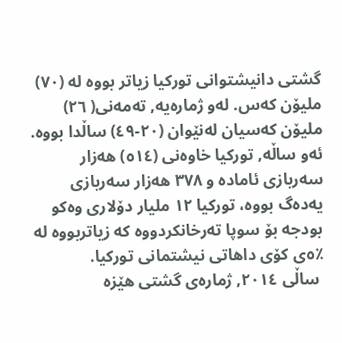گشتی دانیشتوانی توركیا زیاتر بووه‌ له‌ (٧٠) ملیۆن كه‌س. له‌و ژماره‌یه‌, ته‌مه‌نی( ٢٦) ملیۆن كه‌سیان له‌نێوان (٢٠-٤٩) ساڵدا بووه‌. ئه‌و ساڵه‌, توركیا خاوه‌نی (٥١٤) هه‌زار سه‌ربازی ئاماده‌ و ٣٧٨ هه‌زار سه‌ربازی یه‌ده‌گ بووه‌، توركیا ١٢ ملیار دۆلاری وه‌كو بودجه‌ بۆ سوپا ته‌رخانكردووه‌ كه‌ زیاتربووه‌ له‌ ٪٥ی كۆی داهاتی نیشتمانی توركیا.
 ساڵی ٢٠١٤, ژماره‌ی گشتی هێزه‌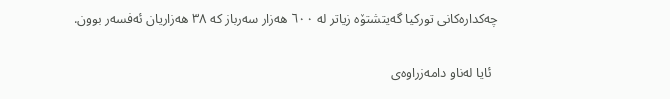چه‌كداره‌كانی توركیا گه‌یتشتۆه‌ زیاتر له‌ ٦٠٠ هه‌زار سه‌رباز كه‌ ٣٨ هه‌زاریان ئه‌فسه‌ر بوون.

  ئایا له‌ناو دامه‌زراوه‌ی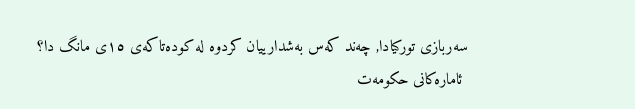سه‌ربازى توركیادا, چه‌ند كه‌س به‌شدارییان كردوه‌ له‌ كوده‌تاكه‌ی ١٥ی مانگ دا؟
 ئاماره‌كانی حكومه‌ت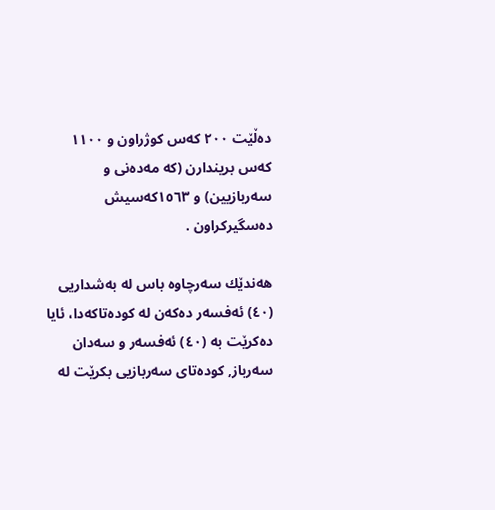ده‌ڵێت ٢٠٠ كه‌س كوژراون و ١١٠٠ كه‌س بریندارن (كه‌ مه‌ده‌نی و سه‌ربازیین) و ١٥٦٣كه‌سیش ده‌سگیركراون .

هه‌ندێك سه‌رچاوه‌ باس له‌ به‌شداریی (٤٠) ئه‌فسه‌ر ده‌كه‌ن له‌ كوده‌تاكه‌دا، ئایا ده‌كرێت به‌ (٤٠) ئه‌فسه‌ر و سه‌دان سه‌رباز, كوده‌تای سه‌ربازیی بكرێت له‌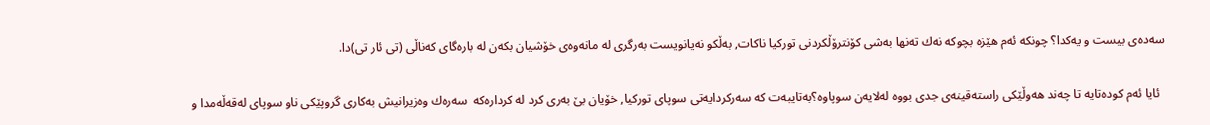سه‌ده‌ی بیست و یه‌كدا؟ چونكه‌ ئه‌م هێزه‌ بچوكه‌ نه‌ك ته‌نها به‌شی كۆنترۆڵكردنی توركیا ناكات, به‌ڵكو نه‌یانویست به‌رگری له‌ مانه‌وه‌ی خۆشیان بكه‌ن له‌ باره‌گای كه‌ناڵی (تی ئار تی)دا.

  ئایا ئه‌م كوده‌تایه‌ تا چه‌ند هه‌وڵێكی راسته‌قینه‌ی جدی بووه‌ له‌لایه‌ن سوپاوه‌؟به‌تایبه‌ت كه‌ سه‌ركردایه‌تی سوپای توركیا, خۆیان بێ به‌ری كرد له‌ كرداره‌كه‌  سه‌ره‌ك وه‌زیرانیش به‌كاری گروپێكی ناو سوپای له‌قه‌ڵه‌مدا و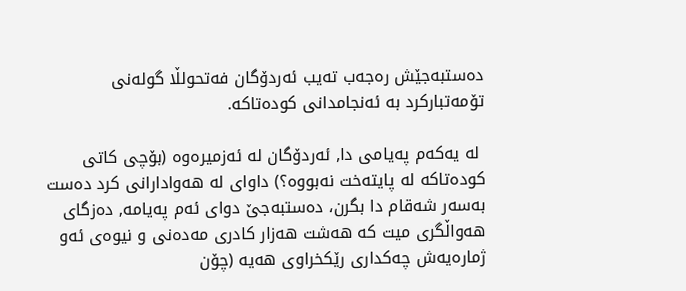ده‌ستبه‌جێش ره‌جه‌ب ته‌یب ئه‌ردۆگان فه‌تحولڵا گوله‌نی تۆمه‌تباركرد به‌ ئه‌نجامدانی كوده‌تاكه‌.

 له‌ یه‌كه‌م په‌یامی دا, ئه‌ردۆگان له‌ ئه‌زمیره‌وه‌ (بۆچی كاتی كوده‌تاكه‌ له‌ پایته‌خت نه‌بووه‌؟) داوای له‌ هه‌وادارانی كرد ده‌ست به‌سه‌ر شه‌قام دا بگرن، ده‌ستبه‌جێ دوای ئه‌م په‌یامه‌, ده‌زگای هه‌واڵگری میت كه‌ هه‌شت هه‌زار كادری مه‌ده‌نی و نیوه‌ی ئه‌و ژماره‌یه‌ش چه‌كداری رێكخراوی هه‌یه‌ (چۆن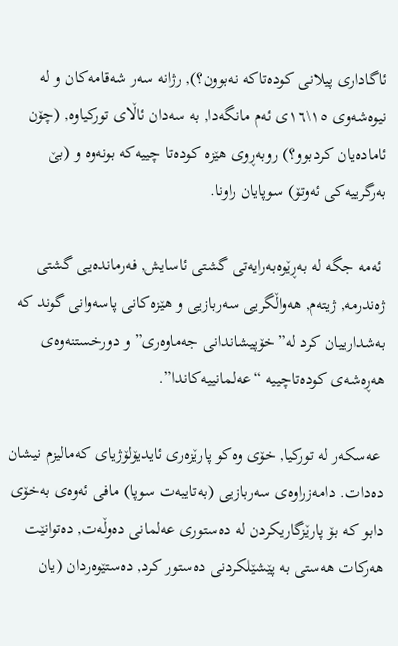ئاگاداری پیلانی كوده‌تاكه‌ نه‌بوون؟), رژانه‌ سه‌ر شه‌قامه‌كان و له‌ نیوه‌شه‌وی ١٥\١٦ی ئه‌م مانگه‌دا, به‌ سه‌دان ئاڵای توركیاوه‌, (چۆن ئاماده‌یان كردبوو؟) روبه‌ڕوی هێزه‌ كوده‌تا چییه‌كه‌ بونه‌وه‌ و (بێ به‌رگرییه‌كی ئه‌وتۆ) سوپایان راونا.

 ئه‌مه‌ جگه‌ له‌ به‌ڕێوه‌به‌رایه‌تی گشتی ئاسایش, فه‌رمانده‌یی گشتی ژه‌ندرمه‌, ژیته‌م, هه‌واڵگریی سه‌ربازیی و هێزه‌كانی پاسه‌وانی گوند كه‌ به‌شدارییان كرد له‌”خۆپیشاندانی جه‌ماوه‌ری” و دورخستنه‌وه‌ی هه‌ڕه‌شه‌ی كوده‌تاچییه‌ “عه‌لمانییه‌كاندا”.

 عه‌سكه‌ر له‌ توركیا, خۆی وه‌كو پارێزه‌ری ئایدیۆلۆژیای كه‌مالیزم نیشان ده‌دات. دامه‌زراوه‌ی سه‌ربازیی (به‌تایبه‌ت سوپا) مافی ئه‌وه‌ی به‌خۆی دابو كه‌ بۆ پارێزگاریكردن له‌ ده‌ستوری عه‌لمانی ده‌وڵه‌ت, ده‌توانێت هه‌ركات هه‌ستی به‌ پێشێلكردنی ده‌ستور كرد, ده‌ستێوه‌ردان (یان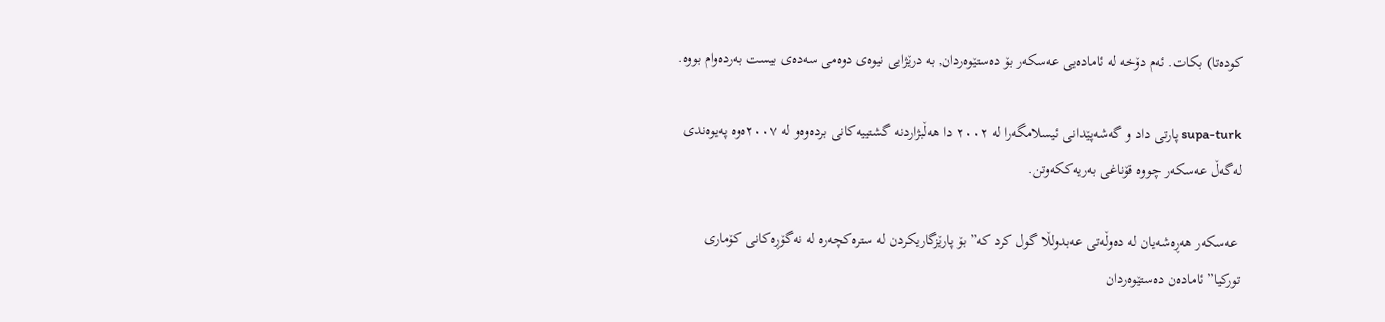كوده‌تا) بكات. ئه‌م دۆخه‌ له‌ ئاماده‌یی عه‌سكه‌ر بۆ ده‌ستێوه‌ردان, به‌ درێژایی نیوه‌ی دوه‌می سه‌ده‌ی بیست به‌رده‌وام بووه‌.

supa-turk پارتی داد و گه‌شه‌پێدانی ئیسلامگه‌را له‌ ٢٠٠٢ دا هه‌ڵبژاردنه‌ گشتییه‌كانی برده‌وه‌و له‌ ٢٠٠٧ه‌وه‌ په‌یوه‌ندی له‌گه‌ڵ عه‌سكه‌ر چووه‌ قۆناغی به‌ریه‌ككه‌وتن.

 عه‌سكه‌ر هه‌ڕه‌شه‌یان له‌ ده‌وڵه‌تی عه‌بدولڵا گول كرد كه‌”بۆ پارێزگاریكردن له‌ ستره‌كچه‌ره‌ له‌ نه‌گۆڕه‌كانى كۆماری توركیا” ئاماده‌ن ده‌ستێوه‌ردان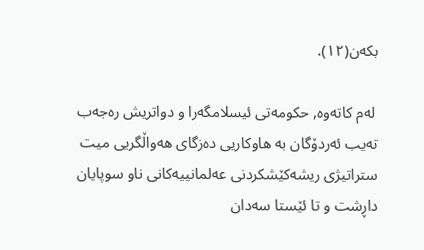بكه‌ن(١٢).

 له‌م كاته‌وه‌, حكومه‌تی ئیسلامگه‌را و دواتریش ره‌جه‌ب ته‌یب ئه‌ردۆگان به‌ هاوكاریی ده‌زگای هه‌واڵگریی میت ستراتیژی ریشه‌كێشكردنی عه‌لمانییه‌كانی ناو سوپایان داڕشت و تا ئێستا سه‌دان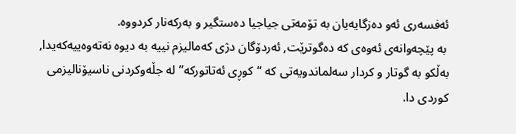ئه‌فسه‌ری ئه‌و ده‌زگایه‌یان به‌ تۆمه‌تی جیاجیا ده‌ستگیر و به‌ركه‌نار كردووه‌.
 به‌ پێچه‌وانه‌ی ئه‌وه‌ی كه‌ ده‌گوترێت, ئه‌ردۆگان دژی كه‌مالیزم نییه‌ به‌ دیوه‌ نه‌ته‌وه‌ییه‌كه‌یدا, به‌ڵكو به‌ گوتار و كردار سه‌لماندویه‌تی كه‌ “كوڕی ئه‌تاتوركه‌” له‌ جڵه‌وكردنی ناسیۆنالیزمی كوردی دا.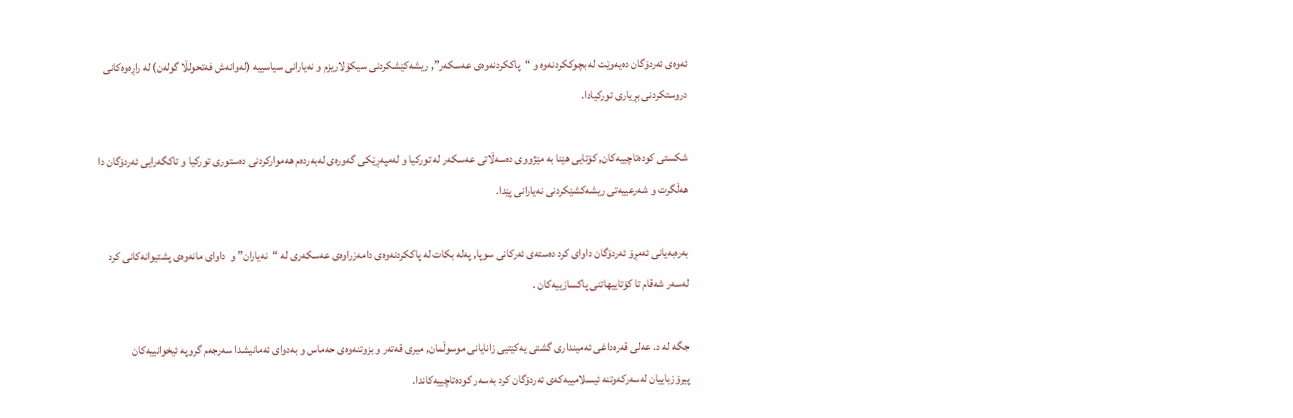ئه‌وه‌ی ئه‌ردۆگان ده‌یه‌وێت له‌ بچوككردنه‌وه‌ و “پاككردنه‌وه‌ی عه‌سكه‌ر”, ریشه‌كێشكردنی سیكۆلاریزم و نه‌یارانی سیاسییه‌ (له‌وانه‌ش فه‌تحولڵا گوله‌ن) له‌ راڕه‌وه‌كانی دروستكردنی بڕیاری توركیادا.

شكستی كوده‌تاچییه‌كان, كۆتایی هێنا به‌ مێژووی ده‌سه‌ڵاتی عه‌سكه‌ر له‌ توركیا و له‌مپه‌ڕێكی گه‌وره‌ی له‌به‌رده‌م هه‌مواركردنی ده‌ستوری توركیا و تاكگه‌رایی ئه‌ردۆگان دا هه‌ڵگرت و شه‌رعییه‌تی ریشه‌كشێكردنی نه‌یارانی پێدا.

به‌ره‌به‌یانی ئه‌مڕۆ ئه‌ردۆگان داوای كرد ده‌سته‌ى ئه‌ركانی سوپا, په‌له‌ بكات له‌ پاككردنه‌وه‌ی دامه‌زراوه‌ی عه‌سكه‌ری له‌ “نه‌یاران” و  داوای مانه‌وه‌ی پشتیوانه‌كانی كرد له‌سه‌ر شه‌قام تا كۆتاییهاتنی پاكسازییه‌كان .

جگه‌ له‌ د. عه‌لی قه‌ره‌داغی ئه‌مینداری گشتی یه‌كێتیی زانایانی موسوڵمان, میری قه‌ته‌ر و بزوتنه‌وه‌ی حه‌ماس و به‌دوای ئه‌مانیشدا سه‌رجه‌م گروپه‌ ئیخوانییه‌كان پیرۆزباییان له‌سه‌ركه‌وتنه‌ ئیسلامییه‌كه‌ی ئه‌ردۆگان كرد به‌سه‌ر كوده‌تاچییه‌كاندا.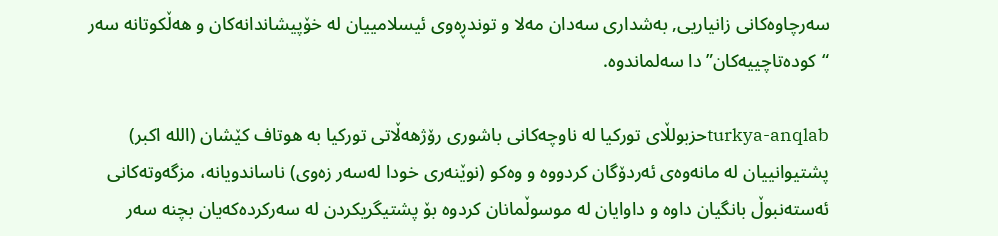سه‌رچاوه‌كانی زانیاریی, به‌شداری سه‌دان مه‌لا و توندڕه‌وی ئیسلامییان له‌ خۆپیشاندانه‌كان و هه‌ڵكوتانه‌ سه‌ر “كوده‌تاچییه‌كان”دا سه‌لماندوه‌.

turkya-anqlabحزبولڵای توركیا له‌ ناوچه‌كانی باشوری رۆژهه‌ڵاتی توركیا به‌ هوتاف كێشان (الله اكبر) پشتیوانییان له‌ مانه‌وه‌ی ئه‌ردۆگان كردووه‌ و وه‌كو (نوێنه‌ری خودا له‌سه‌ر زه‌وی) ناساندویانه‌، مزگه‌وته‌كانی ئه‌سته‌نبوڵ بانگیان داوه‌ و داوایان له‌ موسوڵمانان كردوه‌ بۆ پشتیگریكردن له‌ سه‌ركرده‌كه‌یان بچنه‌ سه‌ر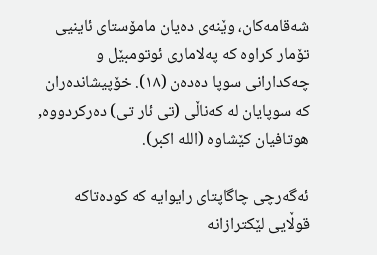شه‌قامه‌كان، وێنه‌ی ده‌یان مامۆستای ئاینیی تۆمار كراوه‌ كه‌ په‌لاماری ئوتومبێل و چه‌كدارانی سوپا ده‌ده‌ن (١٨). خۆپیشانده‌ران كه‌ سوپایان له‌ كه‌ناڵی (تی ئار تی) ده‌ركردووه‌, هوتافیان كێشاوه‌ (الله اكبر).

ئه‌گه‌رچی چاگاپتای رایوایه‌ كه‌ كوده‌تاكه‌ قوڵایی لێكترازانه‌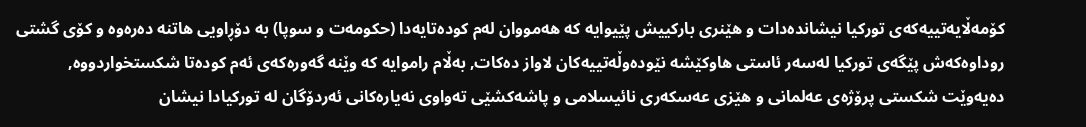كۆمه‌ڵایه‌تییه‌كه‌ی توركیا نیشانده‌دات و هێنری باركییش پێیوایه‌ كه‌ هه‌مووان له‌م كوده‌تایه‌دا (حكومه‌ت و سوپا) به‌ دۆڕاویی هاتنه‌ ده‌ره‌وه‌ و كۆی گشتی روداوه‌كه‌ش پێگه‌ی توركیا له‌سه‌ر ئاستی هاوكێشه‌ نێوده‌وڵه‌تییه‌كان لاواز ده‌كات, به‌ڵام راموایه‌ كه‌ وێنه‌ گه‌وره‌كه‌ی ئه‌م كوده‌تا شكستخواردووه‌, ده‌یه‌وێت شكستی پرۆژه‌ی عه‌لمانی و هێزی عه‌سكه‌ری نائیسلامی و پاشه‌كشێی ته‌واوی نه‌یاره‌كانی ئه‌ردۆگان له‌ توركیادا نیشان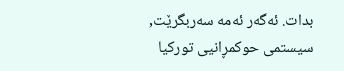بدات. ئه‌گه‌ر ئه‌مه‌ سه‌ربگرێت, سیستمی حوكمڕانیی توركیا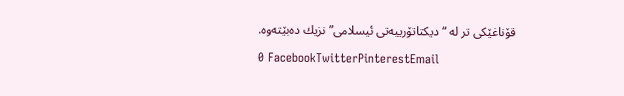قۆناغێكی تر له‌ “دیكتاتۆرییه‌تی ئیسلامی” نزیك ده‌بێته‌وه‌.

0 FacebookTwitterPinterestEmail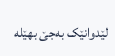لێدوانێک بەجێ بهێلە